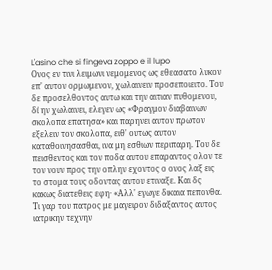L'asino che si fingeva zoppo e il lupo
Ονος εν τινι λειμωνι νεμομενος ως εθεασατο λυκον επ' αυτον ορμωμενον, χωλαινειν προσεποιειτο. Του δε προσελθοντος αυτω και την αιτιαν πυθομενου, δί ην χωλαινει, ελεγεν ως «Φραγμον διαβαινων σκολοπα επατησα» και παρηνει αυτον πρωτον εξελειν τον σκολοπα, ειθ' ουτως αυτον καταθοινησασθαι, ινα μη εσθιων περιπαρη. Του δε πεισθεντος και τον ποδα αυτου επαραντος ολον τε τον νουν προς την οπλην εχοντος ο ονος λαξ εις το στομα τους οδοντας αυτου ετιναξε. Και δς κακως διατεθεις εφη· «Αλλ' εγωγε δικαια πεπονθα. Τι γαρ του πατρος με μαγειρον διδαξαντος αυτος ιατρικην τεχνην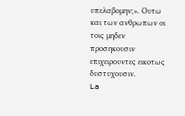υπελαβομην;». Ουτω και των ανθρωπων οι τοις μηδεν προσηκουσιν επιχειρουντες εικοτως δυστυχουσιν.
La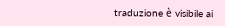traduzione è visibile ai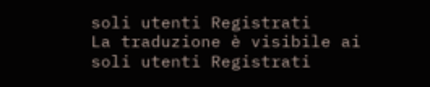soli utenti Registrati
La traduzione è visibile ai soli utenti Registrati